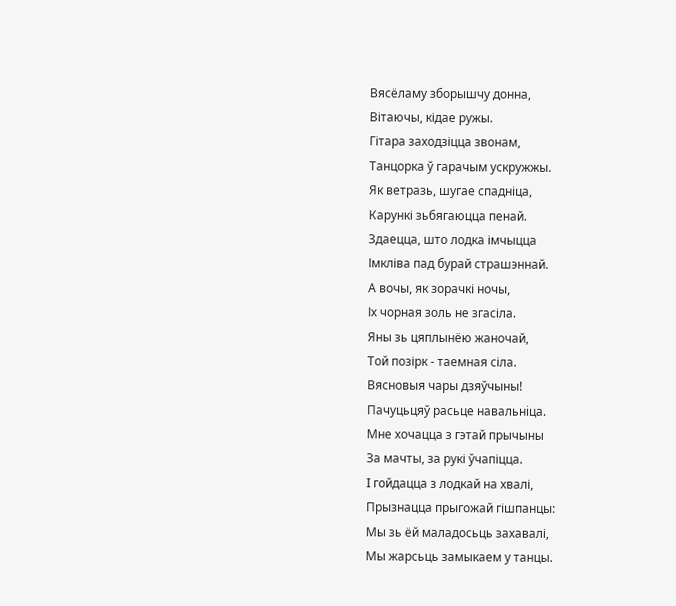Вясёламу зборышчу донна,
Вітаючы, кідае ружы.
Гітара заходзіцца звонам,
Танцорка ў гарачым ускружжы.
Як ветразь, шугае спадніца,
Карункі зьбягаюцца пенай.
Здаецца, што лодка імчыцца
Імкліва пад бурай страшэннай.
А вочы, як зорачкі ночы,
Іх чорная золь не згасіла.
Яны зь цяплынёю жаночай,
Той позірк - таемная сіла.
Вясновыя чары дзяўчыны!
Пачуцьцяў расьце навальнiца.
Мне хочацца з гэтай прычыны
За мачты, за рукі ўчапіцца.
I гойдацца з лодкай на хвалі,
Прызнацца прыгожай гішпанцы:
Мы зь ёй маладосьць захавалі,
Мы жарсьць замыкаем у танцы.